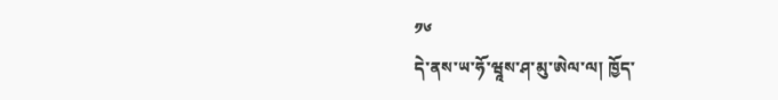༡༦
དེ་ནས་ཡ་ཧོ་ཝཱས་ཤ་མུ་ཨེལ་ལ། ཁྱོད་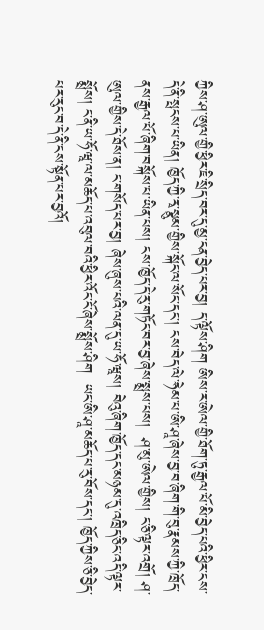ཀྱིས་ཤ་ཨུལ་གྱི་ཕྱིར་ཇི་སྲིད་བར་དུ་མྱ་ངན་བྱེད་པར་བྱ། ད་ལྟོས་ཤིག ཨིས་ར་ཨེལ་གྱི་ཐོག་ཏུ་རྒྱལ་པོ་མི་བྱེད་པའི་ཕྱིར་ངས་དེ་ནི་སྤངས་པ་ཡིན། ཁྱོད་ཀྱི་རྭ་སྣུམ་གྱིས་སྐོང་ལ་སོང་དང་། ངས་བེད་ལེ་ཧེམ་པ་ཨི་ཤཱ་ཞེས་བྱ་བ་ཞིག་གི་བུ་རྣམས་ཀྱི་ཁྲོད་ནས་རྒྱལ་པོ་ཞིག་བསྐོས་པ་ཡིན་པས། ངས་ཁྱོད་དེ་རུ་གཏོང་བར་བྱ་ཞེས་སྨྲས་པས།  ཤ་མུ་ཨེལ་གྱིས། ང་ཅི་ལྟར་འགྲོ། ཤ་ཨུལ་གྱིས་དེ་ཐོས་ན། ང་གསོད་པར་བྱ། ཞེས་ཞུས་པའི་ལན་དུ་ཡ་ཧོ་ཝཱས། བེའུ་ཞིག་ཁྱོད་དང་མཉམ་དུ་འཁྲིད་ཅིང་འདི་ལྟར་སྨྲོས། ང་ནི་ཡ་ཧོ་ཝཱ་ལ་མཆོད་པ་འབུལ་བའི་ཕྱིར་འོང་ངོ་ཞེས་སྨྲོས་ཤིག  ཡང་ཨི་ཤཱ་མཆོད་པ་རུ་བོས་དང་། ཁྱོད་ཀྱིས་ཅི་བྱེད་པར་རུང་བ་དེ་ནི་ངས་སྟོན་པར་བྱའོ།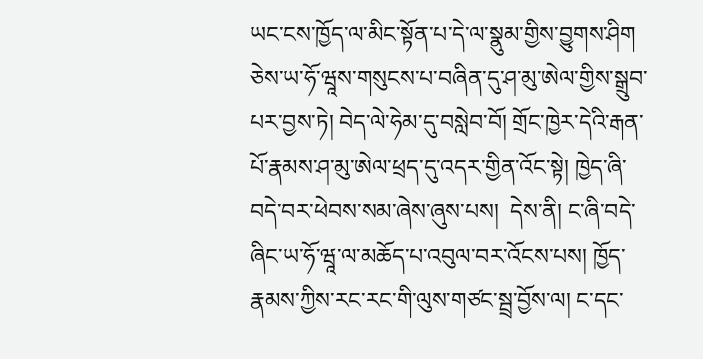ཡང་ངས་ཁྱོད་ལ་མིང་སྟོན་པ་དེ་ལ་སྣུམ་གྱིས་བྱུགས་ཤིག  ཅེས་ཡ་ཧོ་ཝཱས་གསུངས་པ་བཞིན་དུ་ཤ་མུ་ཨེལ་གྱིས་སྒྲུབ་པར་བྱས་ཏེ། བེད་ལེ་ཧེམ་དུ་བསླེབ་བོ། གྲོང་ཁྱེར་དེའི་རྒན་པོ་རྣམས་ཤ་མུ་ཨེལ་ཕྲད་དུ་འདར་གྱིན་འོང་སྟེ། ཁྱེད་ཞི་བདེ་བར་ཕེབས་སམ་ཞེས་ཞུས་པས།  དེས་ནི། ང་ཞི་བདེ་ཞིང་ཡ་ཧོ་ཝཱ་ལ་མཆོད་པ་འབུལ་བར་འོངས་པས། ཁྱོད་རྣམས་ཀྱིས་རང་རང་གི་ལུས་གཙང་སྦྲ་བྱོས་ལ། ང་དང་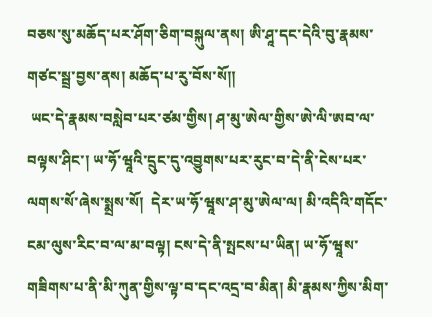བཅས་སུ་མཆོད་པར་ཤོག་ཅིག་བསྐུལ་ནས། ཨི་ཤཱ་དང་དེའི་བུ་རྣམས་གཙང་སྦྲ་བྱས་ནས། མཆོད་པ་རུ་བོས་སོ༎
 ཡང་དེ་རྣམས་བསླེབ་པར་ཙམ་གྱིས། ཤ་མུ་ཨེལ་གྱིས་ཨེ་ལི་ཨབ་ལ་བལྟས་ཤིང་། ཡ་ཧོ་ཝཱའི་དྲུང་དུ་འབྱུགས་པར་རུང་བ་དེ་ནི་ངེས་པར་ལགས་སོ་ཞེས་སྨྲས་སོ།  དེར་ཡ་ཧོ་ཝཱས་ཤ་མུ་ཨེལ་ལ། མི་འདིའི་གདོང་ངམ་ལུས་རིང་བ་ལ་མ་བལྟ། ངས་དེ་ནི་སྤངས་པ་ཡིན། ཡ་ཧོ་ཝཱས་གཟིགས་པ་ནི་མི་ཀུན་གྱིས་ལྟ་བ་དང་འདྲ་བ་མིན། མི་རྣམས་ཀྱིས་མིག་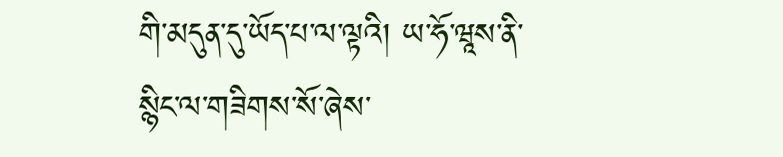གི་མདུན་དུ་ཡོད་པ་ལ་ལྟའི། ཡ་ཧོ་ཝཱས་ནི་སྙིང་ལ་གཟིགས་སོ་ཞེས་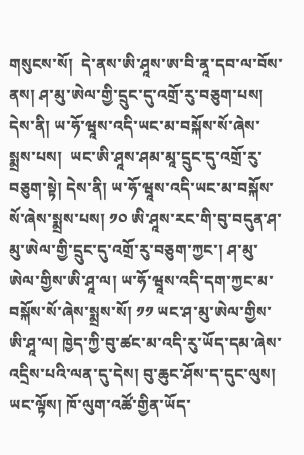གསུངས་སོ།  དེ་ནས་ཨི་ཤཱས་ཨ་བི་ནཱ་དབ་ལ་བོས་ནས། ཤ་མུ་ཨེལ་གྱི་དྲུང་དུ་འགྲོ་རུ་བཅུག་པས། དེས་ནི། ཡ་ཧོ་ཝཱས་འདི་ཡང་མ་བསྐོས་སོ་ཞེས་སྨྲས་པས།  ཡང་ཨི་ཤཱས་ཤམ་མཱ་དྲུང་དུ་འགྲོ་རུ་བཅུག་སྟེ། དེས་ནི། ཡ་ཧོ་ཝཱས་འདི་ཡང་མ་བསྐོས་སོ་ཞེས་སྨྲས་པས། ༡༠ ཨི་ཤཱས་རང་གི་བུ་བདུན་ཤ་མུ་ཨེལ་གྱི་དྲུང་དུ་འགྲོ་རུ་བཅུག་ཀྱང་། ཤ་མུ་ཨེལ་གྱིས་ཨི་ཤཱ་ལ། ཡ་ཧོ་ཝཱས་འདི་དག་ཀྱང་མ་བསྐོས་སོ་ཞེས་སྨྲས་སོ། ༡༡ ཡང་ཤ་མུ་ཨེལ་གྱིས་ཨི་ཤཱ་ལ། ཁྱེད་ཀྱི་བུ་ཚང་མ་འདི་རུ་ཡོད་དམ་ཞེས་འདྲིས་པའི་ལན་དུ་དེས། བུ་ཆུང་ཤོས་ད་དུང་ལུས། ཡང་ལྟོས། ཁོ་ལུག་འཚོ་གྱིན་ཡོད་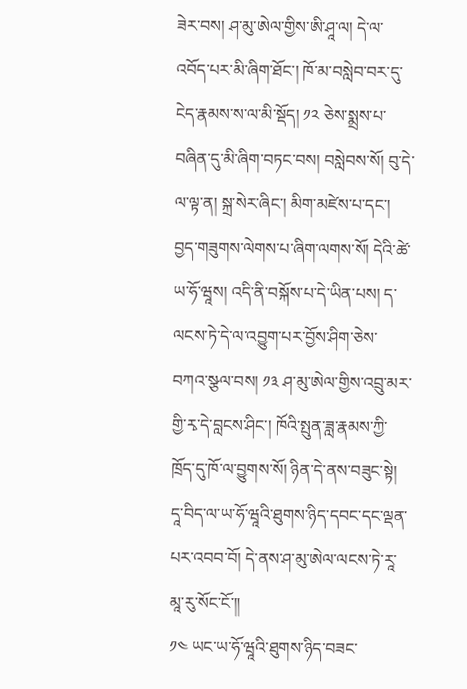ཟེར་བས། ཤ་མུ་ཨེལ་གྱིས་ཨི་ཤཱ་ལ། དེ་ལ་འབོད་པར་མི་ཞིག་ཐོང་། ཁོ་མ་བསླེབ་བར་དུ་ངེད་རྣམས་ས་ལ་མི་སྡོད། ༡༢ ཅེས་སྨྲས་པ་བཞིན་དུ་མི་ཞིག་བཏང་བས། བསླེབས་སོ། བུ་དེ་ལ་ལྟ་ན། སྐྲ་སེར་ཞིང་། མིག་མཛེས་པ་དང་། བྱད་གཟུགས་ལེགས་པ་ཞིག་ལགས་སོ། དེའི་ཚེ་ཡ་ཧོ་ཝཱས། འདི་ནི་བསྐོས་པ་དེ་ཡིན་པས། ད་ལངས་ཏེ་དེ་ལ་འབྱུག་པར་བྱོས་ཤིག་ཅེས་བཀའ་སྩལ་བས། ༡༣ ཤ་མུ་ཨེལ་གྱིས་འབྲུ་མར་གྱི་རྭ་དེ་བླངས་ཤིང་། ཁོའི་སྤུན་ཟླ་རྣམས་ཀྱི་ཁྲོད་དུ་ཁོ་ལ་བྱུགས་སོ། ཉིན་དེ་ནས་བཟུང་སྟེ། དཱ་བིད་ལ་ཡ་ཧོ་ཝཱའི་ཐུགས་ཉིད་དབང་དང་ལྡན་པར་འབབ་བོ། དེ་ནས་ཤ་མུ་ཨེལ་ལངས་ཏེ་རཱ་མཱ་རུ་སོང་ངོ་༎
༡༤ ཡང་ཡ་ཧོ་ཝཱའི་ཐུགས་ཉིད་བཟང་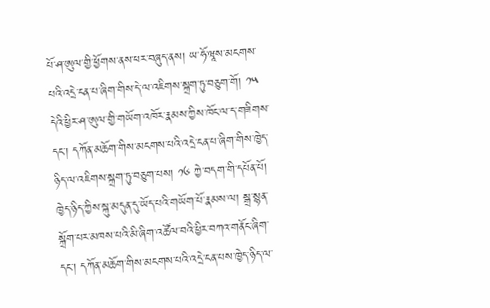པོ་ཤ་ཨུལ་གྱི་ཕྱོགས་ནས་ཕར་བཞུད་ནས། ཡ་ཧོ་ཝཱས་མངགས་པའི་འདྲེ་ངན་པ་ཞིག་གིས་དེ་ལ་འཇིགས་སྐྲག་ཏུ་བཅུག་གོ། ༡༥ དེའི་ཕྱིར་ཤ་ཨུལ་གྱི་གཡོག་འཁོར་རྣམས་ཀྱིས་ཁོང་ལ་ད་གཟིགས་དང་། དཀོན་མཆོག་གིས་མངགས་པའི་འདྲེ་ངན་པ་ཞིག་གིས་ཁྱེད་ཉིད་ལ་འཇིགས་སྐྲག་ཏུ་བཅུག་པས། ༡༦ ཀྱེ་བདག་གི་དཔོན་པོ། ཁྱེད་ཉིད་ཀྱིས་སྐུ་མདུན་དུ་ཡོད་པའི་གཡོག་པོ་རྣམས་ལ། སྒྲ་སྙན་སྐྲོག་པར་མཁས་པའི་མི་ཞིག་འཚོལ་བའི་ཕྱིར་བཀའ་གནོང་ཞིག་དང་། དཀོན་མཆོག་གིས་མངགས་པའི་འདྲེ་ངན་པས་ཁྱེད་ཉིད་ལ་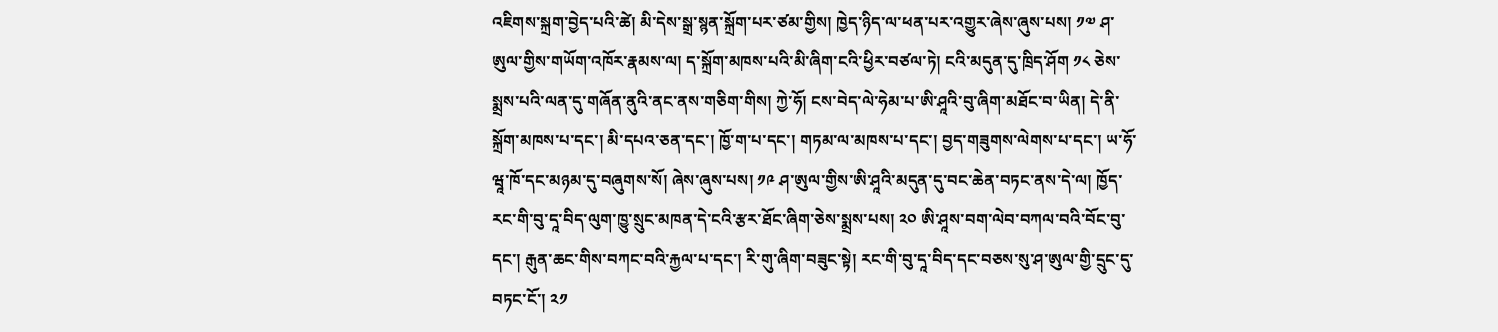འཇིགས་སྐྲག་བྱེད་པའི་ཚེ། མི་དེས་སྒྲ་སྙན་སྐྲོག་པར་ཙམ་གྱིས། ཁྱེད་ཉིད་ལ་ཕན་པར་འགྱུར་ཞེས་ཞུས་པས། ༡༧ ཤ་ཨུལ་གྱིས་གཡོག་འཁོར་རྣམས་ལ། ད་སྐྲོག་མཁས་པའི་མི་ཞིག་ངའི་ཕྱིར་བཙལ་ཏེ། ངའི་མདུན་དུ་ཁྲིད་ཤོག ༡༨ ཅེས་སྨྲས་པའི་ལན་དུ་གཞོན་ནུའི་ནང་ནས་གཅིག་གིས། ཀྱེ་ཧོ། ངས་བེད་ལེ་ཧེམ་པ་ཨི་ཤཱའི་བུ་ཞིག་མཐོང་བ་ཡིན། དེ་ནི་སྐྲོག་མཁས་པ་དང་། མི་དཔའ་ཅན་དང་། ཁྱོ་ག་པ་དང་། གཏམ་ལ་མཁས་པ་དང་། བྱད་གཟུགས་ལེགས་པ་དང་། ཡ་ཧོ་ཝཱ་ཁོ་དང་མཉམ་དུ་བཞུགས་སོ། ཞེས་ཞུས་པས། ༡༩ ཤ་ཨུལ་གྱིས་ཨི་ཤཱའི་མདུན་དུ་བང་ཆེན་བཏང་ནས་དེ་ལ། ཁྱོད་རང་གི་བུ་དཱ་བིད་ལུག་ཁྱུ་སྲུང་མཁན་དེ་ངའི་རྩར་ཐོང་ཞིག་ཅེས་སྨྲས་པས། ༢༠ ཨི་ཤཱས་བག་ལེབ་བཀལ་བའི་བོང་བུ་དང་། རྒུན་ཆང་གིས་བཀང་བའི་རྐྱལ་པ་དང་། རི་གུ་ཞིག་བཟུང་སྟེ། རང་གི་བུ་དཱ་བིད་དང་བཅས་སུ་ཤ་ཨུལ་གྱི་དྲུང་དུ་བཏང་ངོ་། ༢༡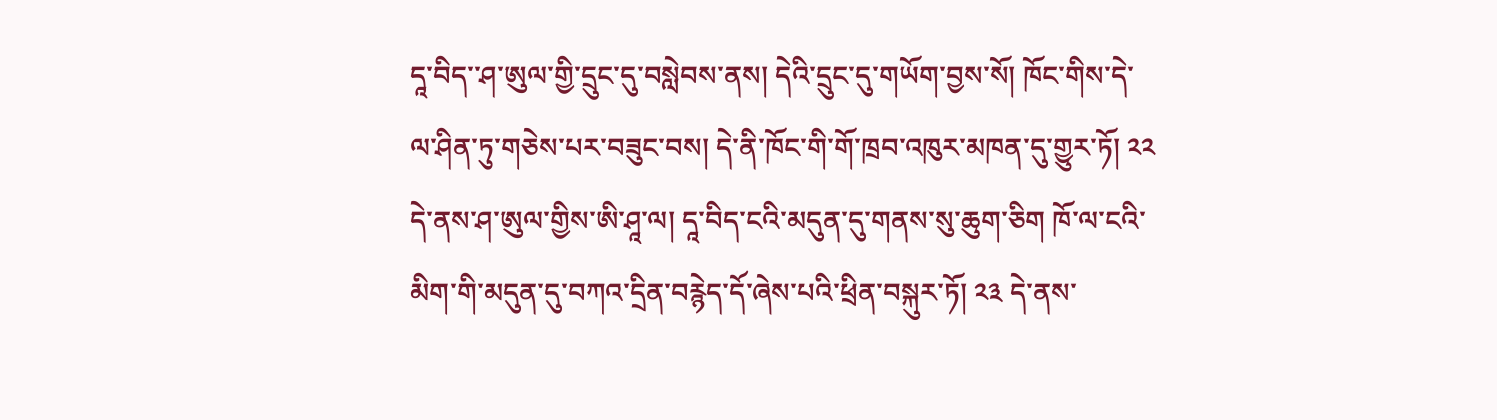དཱ་བིད་་ཤ་ཨུལ་གྱི་དྲུང་དུ་བསླེབས་ནས། དེའི་དྲུང་དུ་གཡོག་བྱས་སོ། ཁོང་གིས་དེ་ལ་ཤིན་ཏུ་གཅེས་པར་བཟུང་བས། དེ་ནི་ཁོང་གི་གོ་ཁྲབ་འཁུར་མཁན་དུ་གྱུར་ཏོ། ༢༢ དེ་ནས་ཤ་ཨུལ་གྱིས་ཨི་ཤཱ་ལ། དཱ་བིད་ངའི་མདུན་དུ་གནས་སུ་ཆུག་ཅིག ཁོ་ལ་ངའི་མིག་གི་མདུན་དུ་བཀའ་དྲིན་བརྙེད་དོ་ཞེས་པའི་ཕྲིན་བསྐུར་ཏོ། ༢༣ དེ་ནས་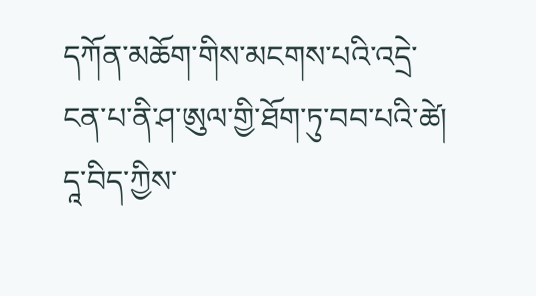དཀོན་མཆོག་གིས་མངགས་པའི་འདྲེ་ངན་པ་ནི་ཤ་ཨུལ་གྱི་ཐོག་ཏུ་བབ་པའི་ཚེ། དཱ་བིད་ཀྱིས་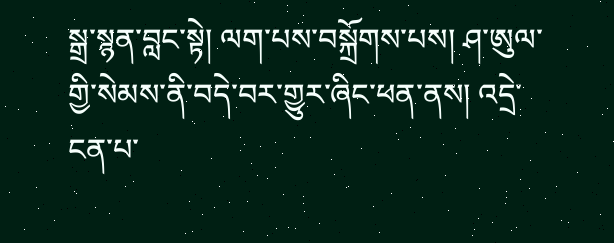སྒྲ་སྙན་བླང་སྟེ། ལག་པས་བསྐྲོགས་པས། ཤ་ཨུལ་གྱི་སེམས་ནི་བདེ་བར་གྱུར་ཞིང་ཕན་ནས། འདྲེ་ངན་པ་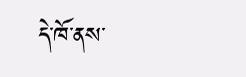དེ་ཁོ་ནས་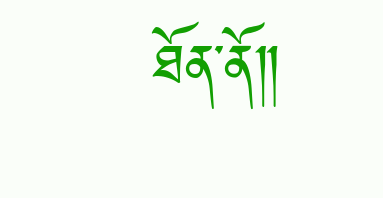ཐོན་ནོ༎